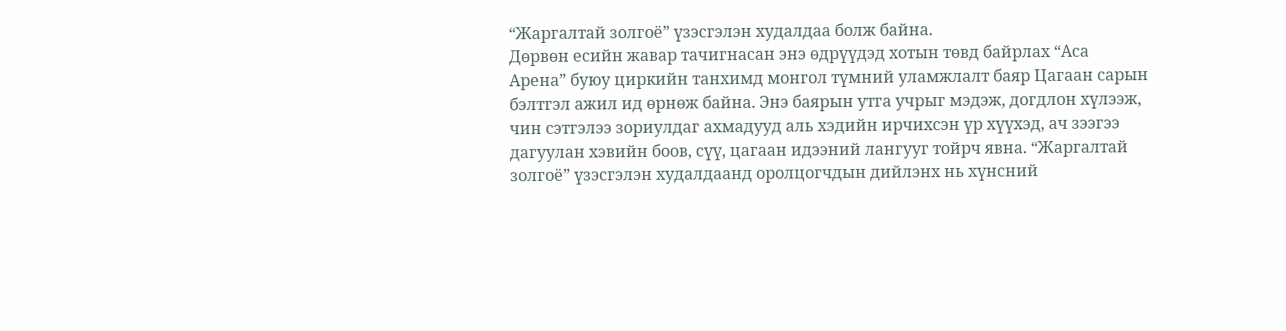“Жаргалтай золгоё” үзэсгэлэн худалдаа болж байна.
Дөрвөн есийн жавар тачигнасан энэ өдрүүдэд хотын төвд байрлах “Аса Арена” буюу циркийн танхимд монгол түмний уламжлалт баяр Цагаан сарын бэлтгэл ажил ид өрнөж байна. Энэ баярын утга учрыг мэдэж, догдлон хүлээж, чин сэтгэлээ зориулдаг ахмадууд аль хэдийн ирчихсэн үр хүүхэд, ач зээгээ дагуулан хэвийн боов, сүү, цагаан идээний лангууг тойрч явна. “Жаргалтай золгоё” үзэсгэлэн худалдаанд оролцогчдын дийлэнх нь хүнсний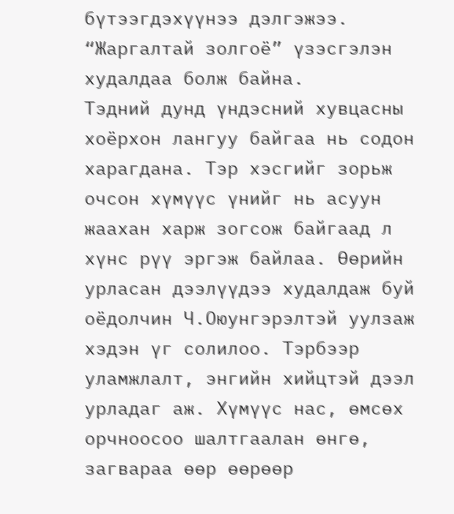бүтээгдэхүүнээ дэлгэжээ.
“Жаргалтай золгоё” үзэсгэлэн худалдаа болж байна.
Тэдний дунд үндэсний хувцасны хоёрхон лангуу байгаа нь содон харагдана. Тэр хэсгийг зорьж очсон хүмүүс үнийг нь асуун жаахан харж зогсож байгаад л хүнс рүү эргэж байлаа. Өөрийн урласан дээлүүдээ худалдаж буй оёдолчин Ч.Оюунгэрэлтэй уулзаж хэдэн үг солилоо. Тэрбээр уламжлалт, энгийн хийцтэй дээл урладаг аж. Хүмүүс нас, өмсөх орчноосоо шалтгаалан өнгө, загвараа өөр өөрөөр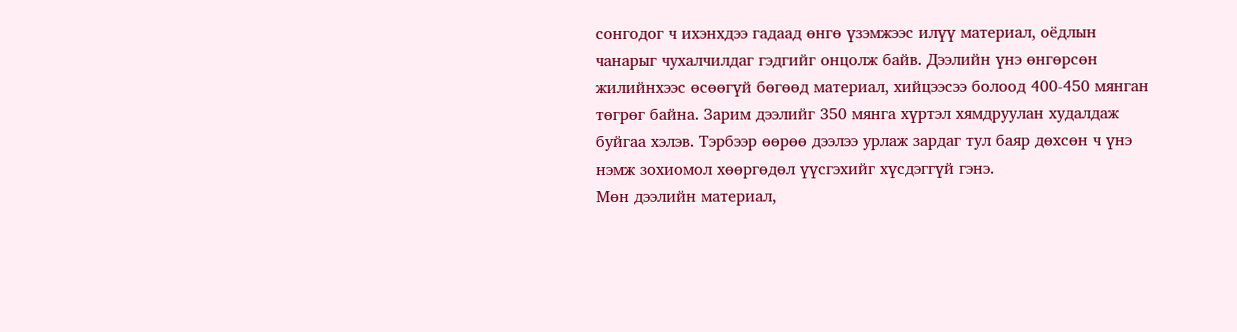сонгодог ч ихэнхдээ гадаад өнгө үзэмжээс илүү материал, оёдлын чанарыг чухалчилдаг гэдгийг онцолж байв. Дээлийн үнэ өнгөрсөн жилийнхээс өсөөгүй бөгөөд материал, хийцээсээ болоод 400-450 мянган төгрөг байна. Зарим дээлийг 350 мянга хүртэл хямдруулан худалдаж буйгаа хэлэв. Тэрбээр өөрөө дээлээ урлаж зардаг тул баяр дөхсөн ч үнэ нэмж зохиомол хөөргөдөл үүсгэхийг хүсдэггүй гэнэ.
Мөн дээлийн материал,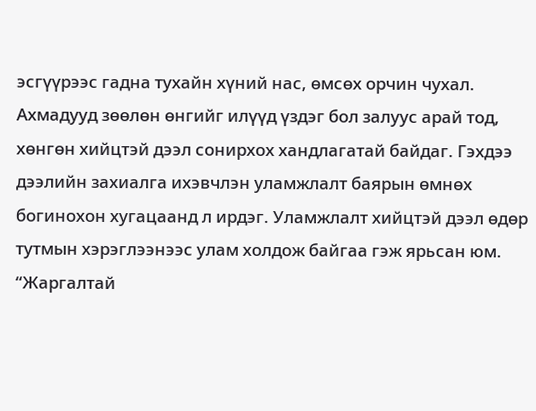эсгүүрээс гадна тухайн хүний нас, өмсөх орчин чухал. Ахмадууд зөөлөн өнгийг илүүд үздэг бол залуус арай тод, хөнгөн хийцтэй дээл сонирхох хандлагатай байдаг. Гэхдээ дээлийн захиалга ихэвчлэн уламжлалт баярын өмнөх богинохон хугацаанд л ирдэг. Уламжлалт хийцтэй дээл өдөр тутмын хэрэглээнээс улам холдож байгаа гэж ярьсан юм.
“Жаргалтай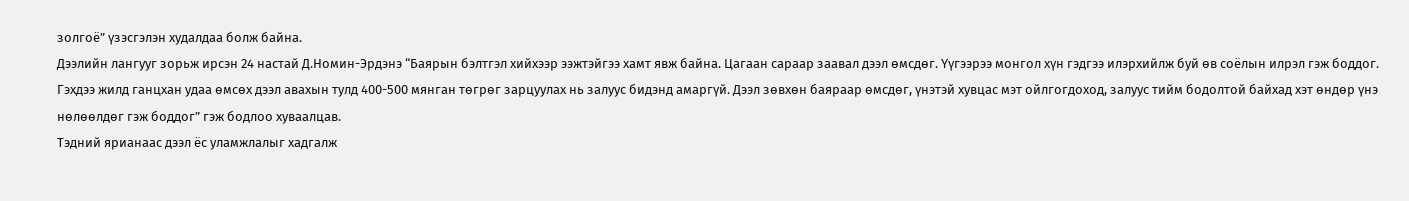золгоё” үзэсгэлэн худалдаа болж байна.
Дээлийн лангууг зорьж ирсэн 24 настай Д.Номин-Эрдэнэ “Баярын бэлтгэл хийхээр ээжтэйгээ хамт явж байна. Цагаан сараар заавал дээл өмсдөг. Үүгээрээ монгол хүн гэдгээ илэрхийлж буй өв соёлын илрэл гэж боддог. Гэхдээ жилд ганцхан удаа өмсөх дээл авахын тулд 400-500 мянган төгрөг зарцуулах нь залуус бидэнд амаргүй. Дээл зөвхөн баяраар өмсдөг, үнэтэй хувцас мэт ойлгогдоход, залуус тийм бодолтой байхад хэт өндөр үнэ нөлөөлдөг гэж боддог” гэж бодлоо хуваалцав.
Тэдний ярианаас дээл ёс уламжлалыг хадгалж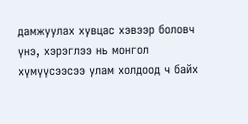дамжуулах хувцас хэвээр боловч үнэ, хэрэглээ нь монгол хүмүүсээсээ улам холдоод ч байх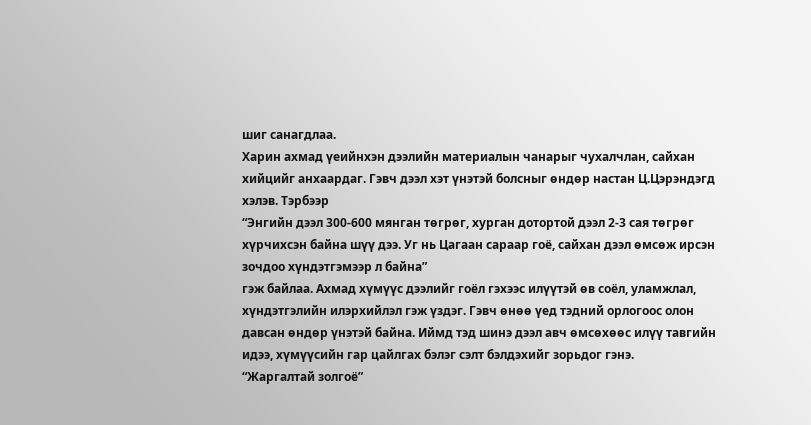шиг санагдлаа.
Харин ахмад үеийнхэн дээлийн материалын чанарыг чухалчлан, сайхан хийцийг анхаардаг. Гэвч дээл хэт үнэтэй болсныг өндөр настан Ц.Цэрэндэгд хэлэв. Тэрбээр
“Энгийн дээл 300-600 мянган төгрөг, хурган дотортой дээл 2-3 сая төгрөг хүрчихсэн байна шүү дээ. Уг нь Цагаан сараар гоё, сайхан дээл өмсөж ирсэн зочдоо хүндэтгэмээр л байна”
гэж байлаа. Ахмад хүмүүс дээлийг гоёл гэхээс илүүтэй өв соёл, уламжлал, хүндэтгэлийн илэрхийлэл гэж үздэг. Гэвч өнөө үед тэдний орлогоос олон давсан өндөр үнэтэй байна. Иймд тэд шинэ дээл авч өмсөхөөс илүү тавгийн идээ, хүмүүсийн гар цайлгах бэлэг сэлт бэлдэхийг зорьдог гэнэ.
“Жаргалтай золгоё”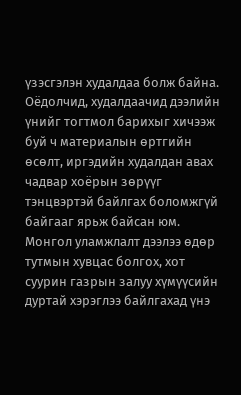үзэсгэлэн худалдаа болж байна.
Оёдолчид, худалдаачид дээлийн үнийг тогтмол барихыг хичээж буй ч материалын өртгийн өсөлт, иргэдийн худалдан авах чадвар хоёрын зөрүүг тэнцвэртэй байлгах боломжгүй байгааг ярьж байсан юм. Монгол уламжлалт дээлээ өдөр тутмын хувцас болгох, хот суурин газрын залуу хүмүүсийн дуртай хэрэглээ байлгахад үнэ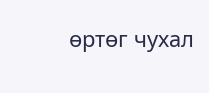өртөг чухал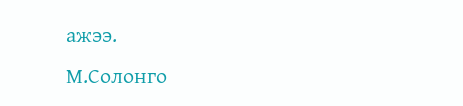ажээ.
М.Солонго